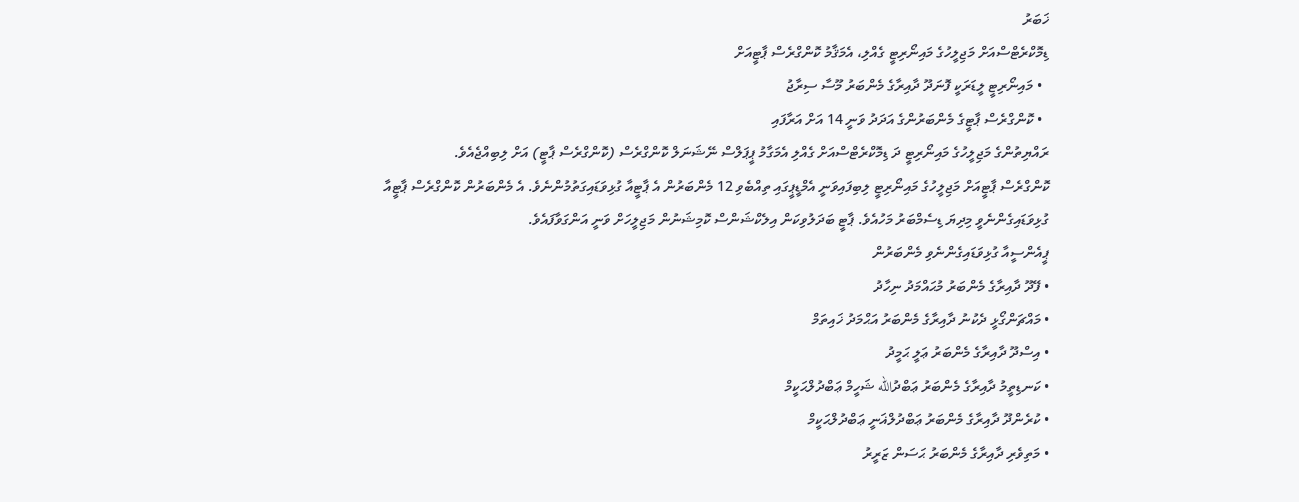ޚަބަރު
ޑިމޮކްރެޓްސްއަށް މަޖިލީހުގެ މައިނޯރިޓީ ގެއްލި، އެމަޤާމު ކޮންގްރެސް ޕާޓީއަށް
  • މައިނޯރިޓީ ލީޑަރަކީ ފޮނަދޫ ދާއިރާގެ މެންބަރު މޫސާ ސިރާޖު
  • ކޮންގްރެސް ޕާޓީގެ މެންބަރުންގެ އަދަދު ވަނީ 14 އަށް އަރާފައި
ރައްޔިތުންގެ މަޖިލީހުގެ މައިނޯރިޓީ ދަ ޑިމޮކްރެޓްސްއަށް ގެއްލި އެމަގާމު ޕީޕަލްސް ނޭޝަނަލް ކޮންގްރެސް (ކޮންގްރެސް ޕާޓީ) އަށް ލިބިއްޖެއެވެ.
ކޮންގްރެސް ޕާޓީއަށް މަޖިލީހުގެ މައިނޯރިޓީ ލިބިފައިވަނީ އެމްޑީޕީގައި ތިއްބެވި 12 މެންބަރުން އެ ޕާޓީއާ ގުޅިވަޑައިގަތުމުންނެވެ. އެ މެންބަރުން ކޮންގްރެސް ޕާޓީއާ ގުޅިވަޑައިގެންނެވީ މިދިޔަ ޑިސެމްބަރު މަހުއެވެ. ޕާޓީ ބަދަލުވިކަން އިލެކްޝަންސް ކޮމިޝަނުން މަޖިލީހަށް ވަނީ އަންގަވާފައެވެ.
ޕީއެންސީއާ ގުޅިވަޑައިގެންނެވި މެންބަރުން
• ފޭދޫ ދާއިރާގެ މެންބަރު މުޙައްމަދު ނިހާދު
• މައްޗަންގޯޅީ ދެކުނު ދާއިރާގެ މެންބަރު އަޙްމަދު ޚައިތަމް
• އިސްދޫ ދާއިރާގެ މެންބަރު ޢަލީ ޙަމީދު
• ކަނޑިތީމު ދާއިރާގެ މެންބަރު ޢަބްދުالله ޝަހީމް ޢަބްދުލްޙަކީމް
• ކުރެންދޫ ދާއިރާގެ މެންބަރު ޢަބްދުލްޣަނީ ޢަބްދުލްޙަކީމް
• މަތިވެރި ދާއިރާގެ މެންބަރު ޙަސަން ޒަރީރު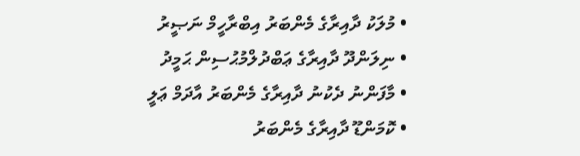• މުލަކު ދާއިރާގެ މެންބަރު އިބްރާހީމް ނަޞީރު
• ނިލަންދޫ ދާއިރާގެ ޢަބްދުލްމުޙުސިން ޙަމީދު
• މާފަންނު ދެކުނު ދާއިރާގެ މެންބަރު އާދަމް ޢަލީ
• ކޮމަންޑޫ ދާއިރާގެ މެންބަރު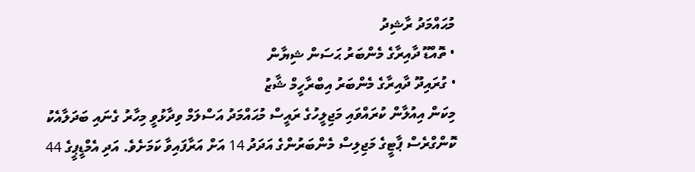މުޙައްމަދު ރާޝިދު
• ތޮއްޑޫ ދާއިރާގެ މެންބަރު ޙަސަން ޝިޔާން
• ގުރައިދޫ ދާއިރާގެ މެންބަރު އިބްރާހީމް ޝާޒު
މިކަން އިއުލާން ކުރައްވައި މަޖިލީހުގެ ރައީސް މުޙައްމަދު އަސްލަމް ވިދާޅުވީ މިހާރު ގެނައި ބަދަލާއެކު ކޮންގްރެސް ޕާޓީގެ މަޖިލިސް މެންބަރުންގެ އަދަދު 14 އަށް އަރާފައިވާ ކަމަށެވެ. އަދި އެމްޑީޕީގެ 44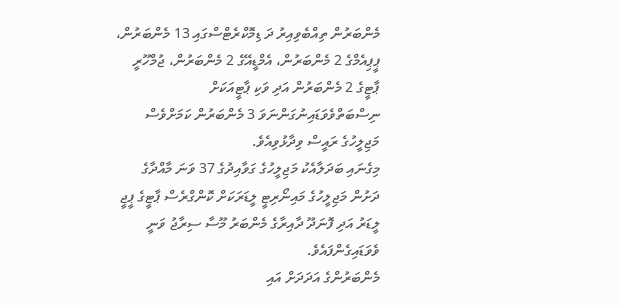މެންބަރުން ތިއްބެވިއިރު ދަ ޑިމޮކްރެޓްސްގައި 13 މެންބަރުން، ޕީޕިއެމްގެ 2 މެންބަރުން، އެމްޑީއޭގެ 2 މެންބަރުން، ޖުމްހޫރީ ޕާޓީގެ 2 މެންބަރުން އަދި ވަކި ޕާޓީއަކަށް ނިސްބަތްވެވަޑައިނުގަންނަވަ 3 މެންބަރުން ކަމަށްވެސް މަޖިލީހުގެ ރައީސް ވިދާޅުވިއެވެ.
މިގެނައި ބަދަލާއެކު މަޖިލީހުގެ ގަވާއިދުގެ 37 ވަނަ މާއްދާގެ ދަށުން މަޖިލީހުގެ މައިނޯރިޓީ ލީޑަރަކަށް ކޮންގްރެސް ޕާޓީގެ ޕީޖީ ލީޑަރު އަދި ފޮނަދޫ ދާއިރާގެ މެންބަރު މޫސާ ސިރާޖު ވަނީ ވެވަޑައިގެންފައެވެ.
މެންބަރުންގެ އަދަދަށް އައި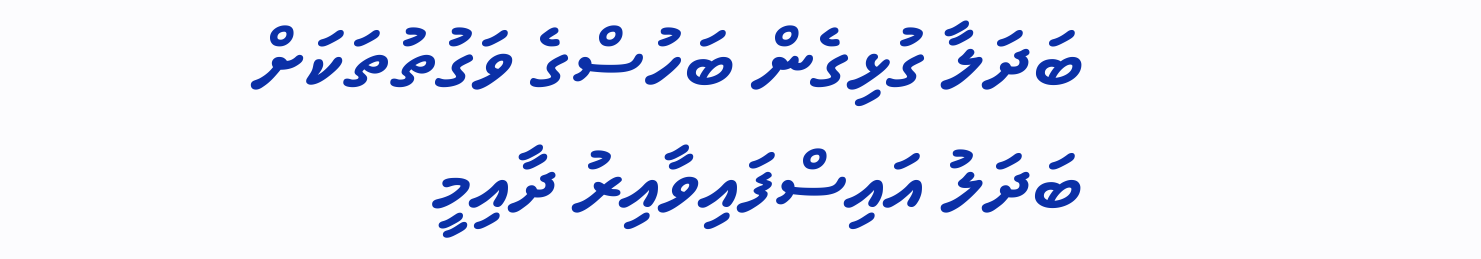ބަދަލާ ގުޅިގެން ބަހުސްގެ ވަގުތުތަކަށް ބަދަލު އައިސްފައިވާއިރު ދާއިމީ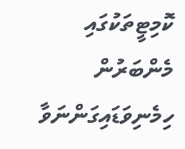ކޮމިޓީތަކުގައި މެންބަރުން ހިމެނިވަޑައިގަންނަވާ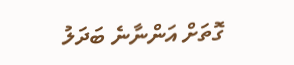ގޮތަށް އަންނާނެ ބަދަލު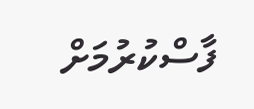ފާސްކުރުމަށް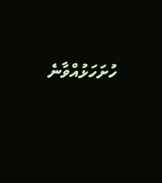ހުށަހަޅުއްވާނެ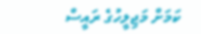ކަމަށް މަޖިލީހުގެ ރައީސް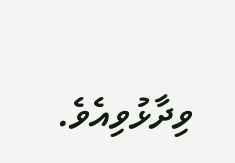ވިދާޅުވިއެވެ.